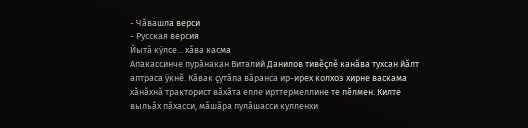- Чăвашла верси
- Русская версия
Йытă кÿлсе... хăва касма
Апакассинче пурăнакан Виталий Данилов тивĕçлĕ канăва тухсан йăлт аптраса ÿкнĕ. Кăвак çутăпа вăранса ир-ирех колхоз хирне васкама хăнăхнă тракторист вăхăта епле ирттермеллине те пĕлмен. Килте выльăх пăхасси, мăшăра пулăшасси кулленхи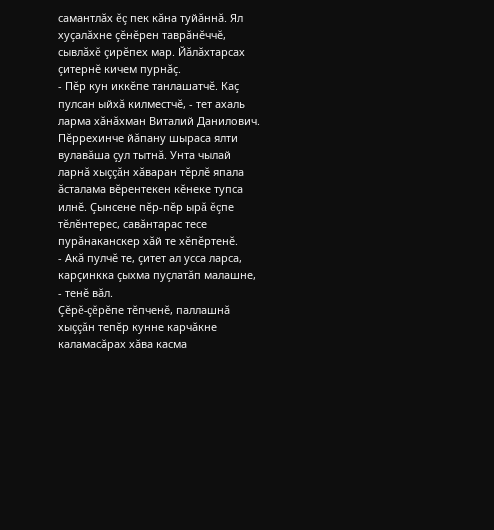самантлăх ĕç пек кăна туйăннă. Ял хуçалăхне çĕнĕрен таврăнĕччĕ, сывлăхĕ çирĕпех мар. Йăлăхтарсах çитернĕ кичем пурнăç.
- Пĕр кун иккĕпе танлашатчĕ. Каç пулсан ыйхă килместчĕ, - тет ахаль ларма хăнăхман Виталий Данилович.
Пĕррехинче йăпану шыраса ялти вулавăша çул тытнă. Унта чылай ларнă хыççăн хăваран тĕрлĕ япала ăсталама вĕрентекен кĕнеке тупса илнĕ. Çынсене пĕр-пĕр ырă ĕçпе тĕлĕнтерес, савăнтарас тесе пурăнаканскер хăй те хĕпĕртенĕ.
- Акă пулчĕ те, çитет ал усса ларса, карçинкка çыхма пуçлатăп малашне, - тенĕ вăл.
Çĕрĕ-çĕрĕпе тĕпченĕ, паллашнă хыççăн тепĕр кунне карчăкне каламасăрах хăва касма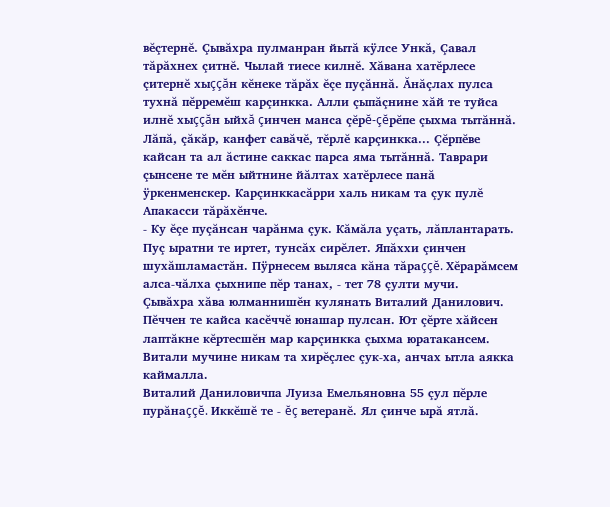вĕçтернĕ. Çывăхра пулманран йытă кÿлсе Ункă, Çавал тăрăхнех çитнĕ. Чылай тиесе килнĕ. Хăвана хатĕрлесе çитернĕ хыççăн кĕнеке тăрăх ĕçе пуçăннă. Ăнăçлах пулса тухнă пĕрремĕш карçинкка. Алли çыпăçнине хăй те туйса илнĕ хыççăн ыйхă çинчен манса çĕрĕ-çĕрĕпе çыхма тытăннă. Лăпă, çăкăр, канфет савăчĕ, тĕрлĕ карçинкка... Çĕрпĕве кайсан та ал ăстине саккас парса яма тытăннă. Таврари çынсене те мĕн ыйтнине йăлтах хатĕрлесе панă ÿркенменскер. Карçинккасăрри халь никам та çук пулĕ Апакасси тăрăхĕнче.
- Ку ĕçе пуçăнсан чарăнма çук. Кăмăла уçать, лăплантарать. Пуç ыратни те иртет, тунсăх сирĕлет. Япăххи çинчен шухăшламастăн. Пÿрнесем выляса кăна тăраççĕ. Хĕрарăмсем алса-чăлха çыхнипе пĕр танах, - тет 78 çулти мучи.
Çывăхра хăва юлманнишĕн кулянать Виталий Данилович. Пĕччен те кайса касĕччĕ юнашар пулсан. Ют çĕрте хăйсен лаптăкне кĕртесшĕн мар карçинкка çыхма юратакансем. Витали мучине никам та хирĕçлес çук-ха, анчах ытла аякка каймалла.
Виталий Даниловичпа Луиза Емельяновна 55 çул пĕрле пурăнаççĕ. Иккĕшĕ те - ĕç ветеранĕ. Ял çинче ырă ятлă.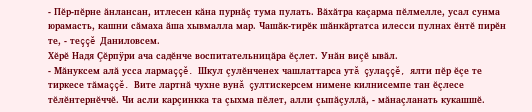- Пĕр-пĕрне ăнлансан, итлесен кăна пурнăç тума пулать. Вăхăтра каçарма пĕлмелле, усал сунма юрамасть, кашни сăмаха ăша хывмалла мар. Чашăк-тирĕк шăнкăртатса илесси пулнах ĕнтĕ пирĕн те, - теççĕ Даниловсем.
Хĕрĕ Надя Çĕрпÿри ача садĕнче воспитательницăра ĕçлет. Унăн виçĕ ывăл.
- Мăнуксем алă усса лармаççĕ. Шкул çулĕнченех чашлаттарса утă çулаççĕ, ялти пĕр ĕçе те тиркесе тăмаççĕ. Вите лартнă чухне вунă çултискерсем нимене килнисемпе тан ĕçлесе тĕлĕнтернĕччĕ. Чи асли карçинкка та çыхма пĕлет, алли çыпăçуллă, - мăнаçланать кукашшĕ.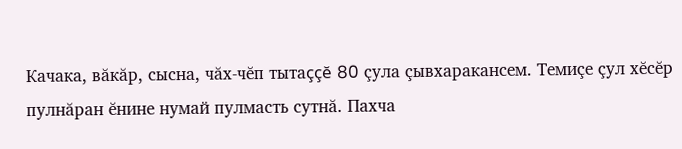Качака, вăкăр, сысна, чăх-чĕп тытаççĕ 80 çула çывхаракансем. Темиçе çул хĕсĕр пулнăран ĕнине нумай пулмасть сутнă. Пахча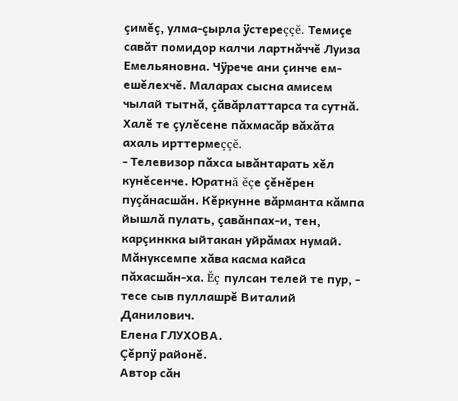çимĕç, улма-çырла ÿстереççĕ. Темиçе савăт помидор калчи лартнăччĕ Луиза Емельяновна. Чÿрече ани çинче ем-ешĕлехчĕ. Маларах сысна амисем чылай тытнă, çăвăрлаттарса та сутнă. Халĕ те çулĕсене пăхмасăр вăхăта ахаль ирттермеççĕ.
- Телевизор пăхса ывăнтарать хĕл кунĕсенче. Юратнă ĕçе çĕнĕрен пуçăнасшăн. Кĕркунне вăрманта кăмпа йышлă пулать, çавăнпах-и, тен, карçинкка ыйтакан уйрăмах нумай. Мăнуксемпе хăва касма кайса пăхасшăн-ха. Ĕç пулсан телей те пур, - тесе сыв пуллашрĕ Виталий Данилович.
Елена ГЛУХОВА.
Çĕрпÿ районĕ.
Автор сăн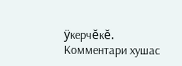ÿкерчĕкĕ.
Комментари хушас